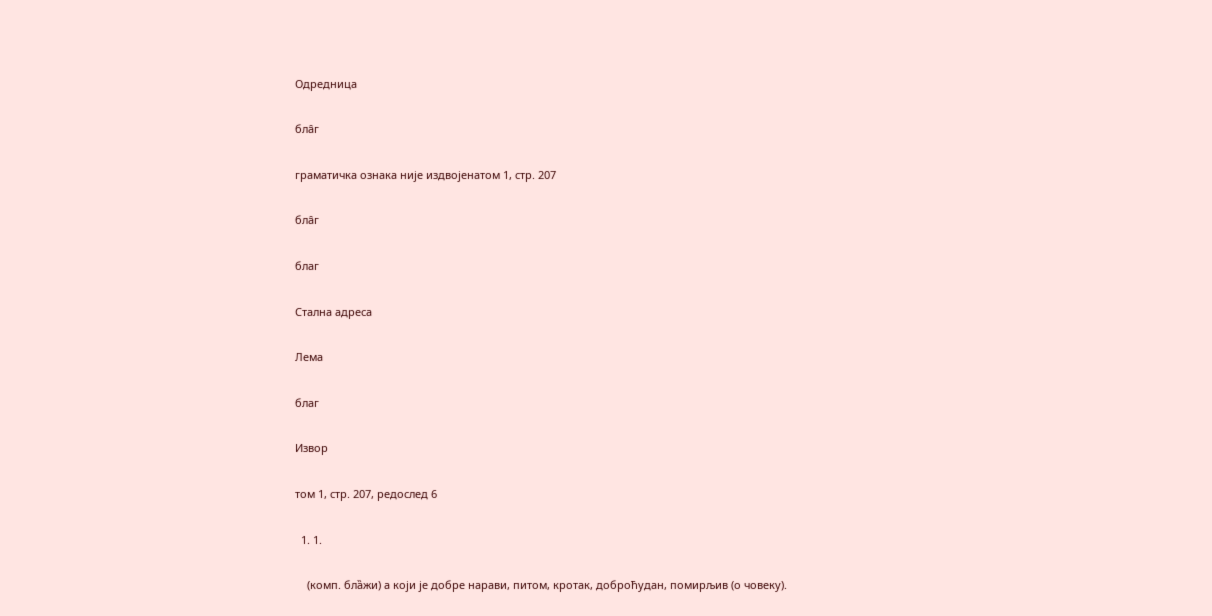Одредница

бла̑г

граматичка ознака није издвојенатом 1, стр. 207

бла̑г

благ

Стална адреса

Лема

благ

Извор

том 1, стр. 207, редослед 6

  1. 1.

    (комп. бла̏жи) а који је добре нарави, питом, кротак, доброћудан, помирљив (о човеку).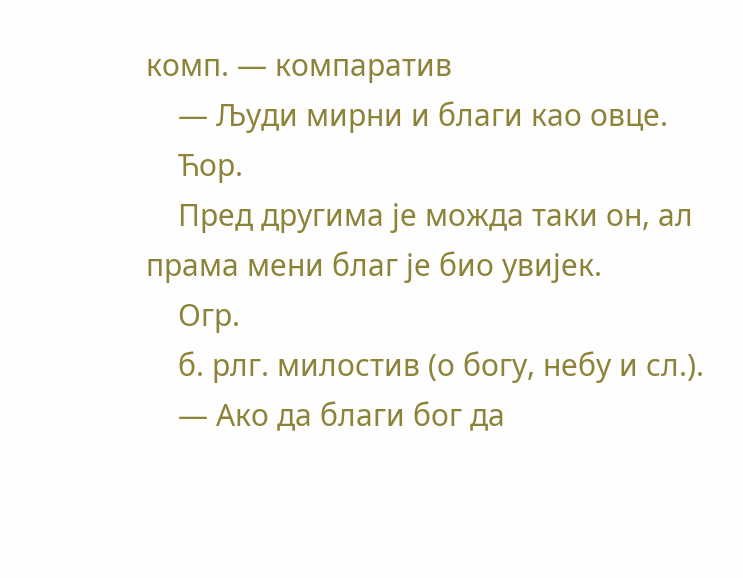комп. — компаратив
    — Људи мирни и благи као овце.
    Ћор.
    Пред другима је можда таки он, ал прама мени благ је био увијек.
    Огр.
    б. рлг. милостив (о богу, небу и сл.).
    — Ако да благи бог да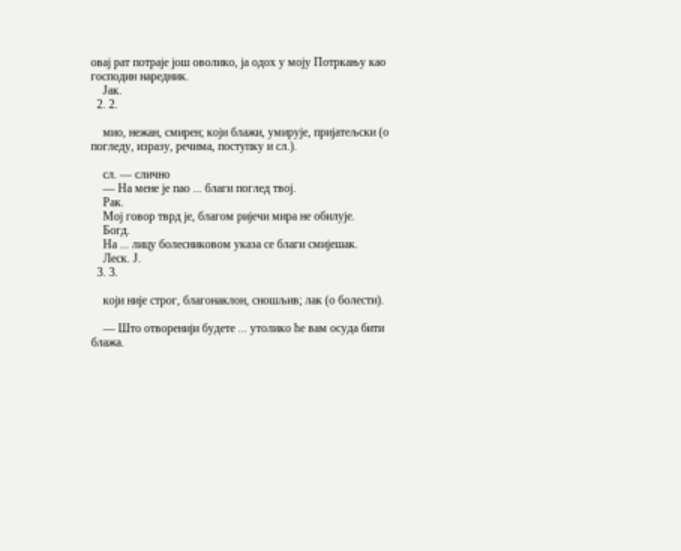овај рат потраје још оволико, ја одох у моју Потркању као господин наредник.
    Јак.
  2. 2.

    мио, нежан, смирен; који блажи, умирује, пријатељски (о погледу, изразу, речима, поступку и сл.).

    сл. — слично
    — На мене је пао ... благи поглед твој.
    Рак.
    Мој говор тврд је, благом ријечи мира не обилује.
    Богд.
    На ... лицу болесниковом указа се благи смијешак.
    Леск. Ј.
  3. 3.

    који није строг, благонаклон, сношљив; лак (о болести).

    — Што отворенији будете ... утолико ће вам осуда бити блажа.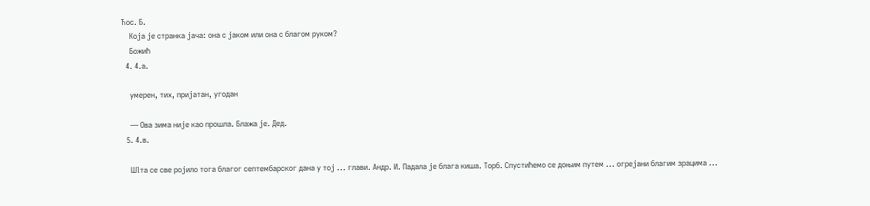Ћос. Б.
    Која је странка јача: она с јаком или она с благом руком?
    Божић
  4. 4.а.

    умерен, тих, пријатан, угодан

    — Ова зима није као прошла. Блажа је. Дед.
  5. 4.в.

    Шlта се све ројило тога благог септембарског дана у тој ... глави. Андр. И. Падала је блага киша. Торб. Спустићемо се доњим путем ... огрејани благим зрацима ...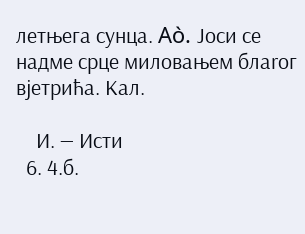летњега сунца. Ао̀. Јоси се надме срце миловањем блаrог вјетрића. Кал.

    И. — Исти
  6. 4.б.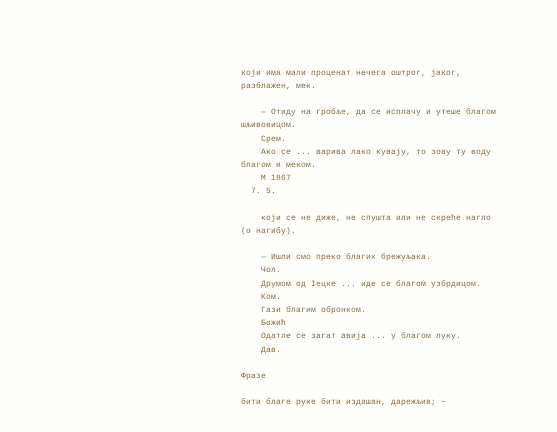који има мали проценат нечега оштрог, јаког, разблажен, мек.

    — Отиду на гробље, да се исплачу и утеше благом шљивовицом.
    Срем.
    Ако се ... варива лако кувају, то зову ту воду благом и меком.
    М 1867
  7. 5.

    који се не диже, не спушта или не скреће нагло (о нагибу).

    — Ишли смо преко благих брежуљака.
    Чол.
    Друмом од Iецке ... иде се благом узбрдицом.
    Ком.
    Гази благим обронком.
    Божић
    Одатле се заrат авија ... у благом луку.
    Дав.

Фразе

бити благе руке бити издашан, дарежљив; ~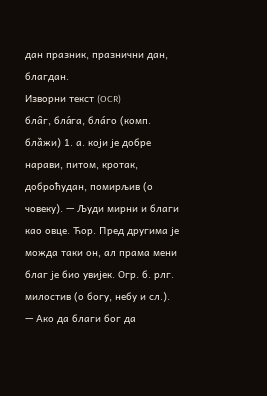дан празник, празнични дан, благдан.
Изворни текст (OCR)
бла̑г, бла́га, бла́го (комп. бла̏жи) 1. а. који је добре нарави, питом, кротак, доброћудан, помирљив (о човеку). — Људи мирни и благи као овце. Ћор. Пред другима је можда таки он, ал прама мени благ је био увијек. Огр. б. рлг. милостив (о богу, небу и сл.). — Ако да благи бог да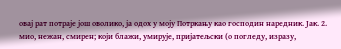овај рат потраје још оволико, ја одох у моју Потркању као господин наредник. Јак. 2. мио, нежан, смирен; који блажи, умирује, пријатељски (о погледу, изразу,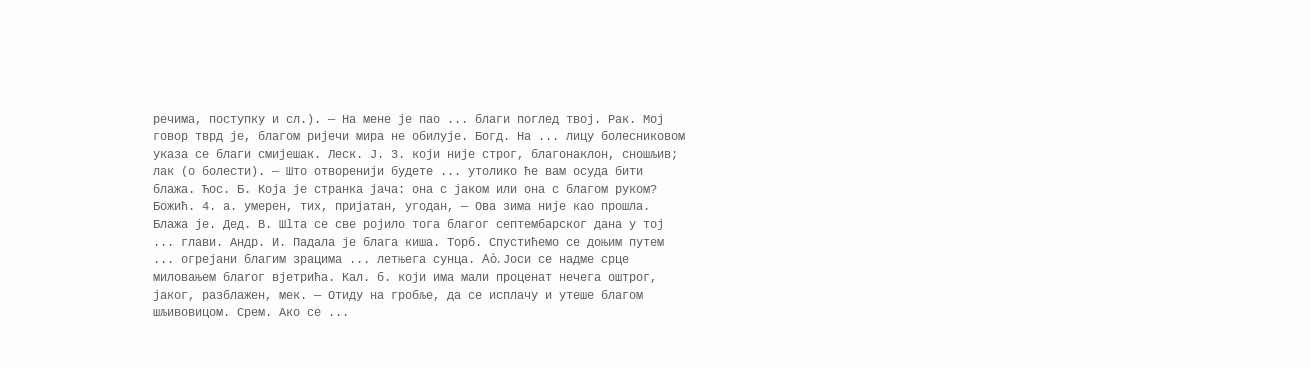речима, поступку и сл.). — На мене је пао ... благи поглед твој. Рак. Мој говор тврд је, благом ријечи мира не обилује. Богд. На ... лицу болесниковом указа се благи смијешак. Леск. Ј. 3. који није строг, благонаклон, сношљив; лак (о болести). — Што отворенији будете ... утолико ће вам осуда бити блажа. Ћос. Б. Која је странка јача: она с јаком или она с благом руком? Божић. 4. а. умерен, тих, пријатан, угодан, — Ова зима није као прошла. Блажа је. Дед. В. Шlта се све ројило тога благог септембарског дана у тој ... глави. Андр. И. Падала је блага киша. Торб. Спустићемо се доњим путем ... огрејани благим зрацима ... летњега сунца. Ао̀. Јоси се надме срце миловањем блаrог вјетрића. Кал. б. који има мали проценат нечега оштрог, јаког, разблажен, мек. — Отиду на гробље, да се исплачу и утеше благом шљивовицом. Срем. Ако се ...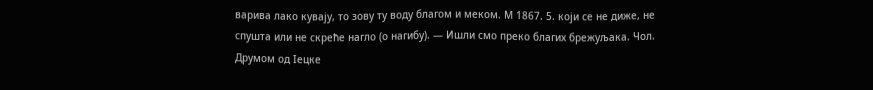варива лако кувају, то зову ту воду благом и меком. М 1867. 5. који се не диже, не спушта или не скреће нагло (о нагибу). — Ишли смо преко благих брежуљака. Чол. Друмом од Iецке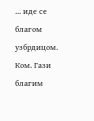... иде се благом узбрдицом. Ком. Гази благим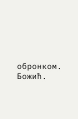обронком. Божић.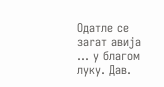Одатле се заrат авија ... у благом луку. Дав.